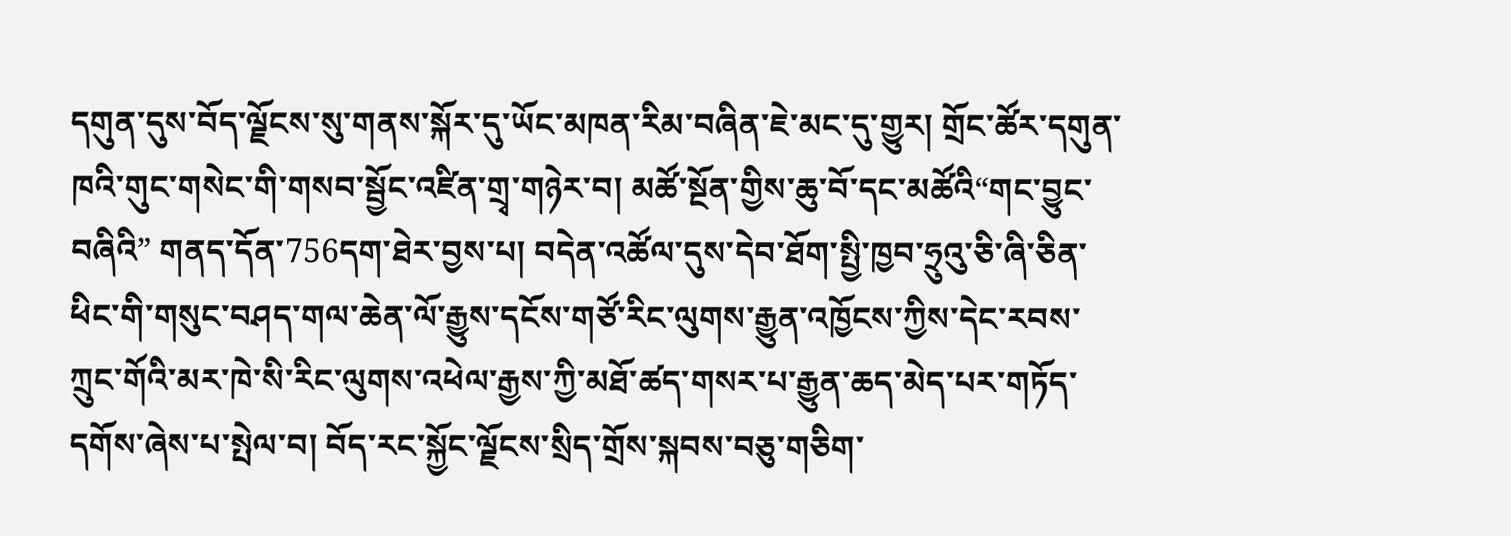དགུན་དུས་བོད་ལྗོངས་སུ་གནས་སྐོར་དུ་ཡོང་མཁན་རིམ་བཞིན་ཇེ་མང་དུ་གྱུར། གྲོང་ཚོར་དགུན་ཁའི་གུང་གསེང་གི་གསབ་སྦྱོང་འཛིན་གྲྭ་གཉེར་བ། མཚོ་སྔོན་གྱིས་ཆུ་བོ་དང་མཚོའི“གང་བྱུང་བཞིའི” གནད་དོན་756དག་ཐེར་བྱས་པ། བདེན་འཚོལ་དུས་དེབ་ཐོག་སྤྱི་ཁྱབ་ཧྲུའུ་ཅི་ཞི་ཅིན་ཕིང་གི་གསུང་བཤད་གལ་ཆེན་ལོ་རྒྱུས་དངོས་གཙོ་རིང་ལུགས་རྒྱུན་འཁྱོངས་ཀྱིས་དེང་རབས་ཀྲུང་གོའི་མར་ཁེ་སི་རིང་ལུགས་འཕེལ་རྒྱས་ཀྱི་མཐོ་ཚད་གསར་པ་རྒྱུན་ཆད་མེད་པར་གཏོད་དགོས་ཞེས་པ་སྤེལ་བ། བོད་རང་སྐྱོང་ལྗོངས་སྲིད་གྲོས་སྐབས་བཅུ་གཅིག་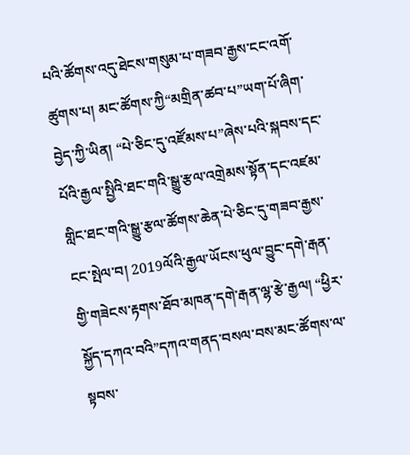པའི་ཚོགས་འདུ་ཐེངས་གསུམ་པ་གཟབ་རྒྱས་ངང་འགོ་ཚུགས་པ། མང་ཚོགས་ཀྱི“མགྲིན་ཚབ་པ”ཡག་པོ་ཞིག་བྱེད་ཀྱི་ཡིན། “པེ་ཅིང་དུ་འཛོམས་པ”ཞེས་པའི་སྐབས་དང་པོའི་རྒྱལ་སྤྱིའི་ཐང་གའི་སྒྱུ་རྩལ་འགྲེམས་སྟོན་དང་འཛམ་གླིང་ཐང་གའི་སྒྱུ་རྩལ་ཚོགས་ཆེན་པེ་ཅིང་དུ་གཟབ་རྒྱས་ངང་སྤེལ་བ། 2019ལོའི་རྒྱལ་ཡོངས་ཕུལ་བྱུང་དགེ་རྒན་གྱི་གཟེངས་རྟགས་ཐོབ་མཁན་དགེ་རྒན་ལྷ་རྩེ་རྒྱལ། “ཕྱིར་སྐྱོད་དཀའ་བའི”དཀའ་གནད་བསལ་བས་མང་ཚོགས་ལ་སྟབས་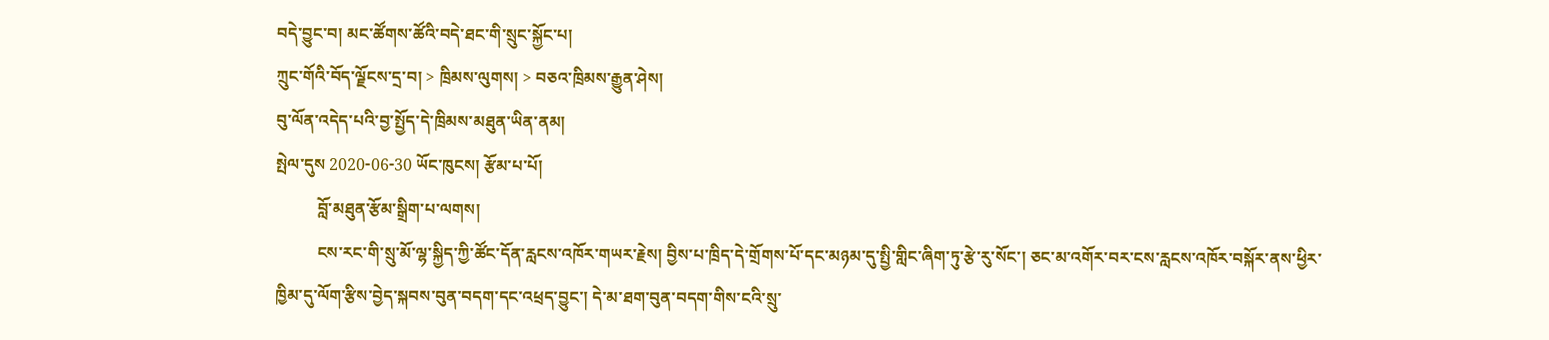བདེ་བྱུང་བ། མང་ཚོགས་ཚོའི་བདེ་ཐང་གི་སྲུང་སྐྱོང་པ།
ཀྲུང་གོའི་བོད་ལྗོངས་དྲ་བ། > ཁྲིམས་ལུགས། > བཅའ་ཁྲིམས་རྒྱུན་ཤེས།
བུ་ལོན་འདེད་པའི་བྱ་སྤྱོད་དེ་ཁྲིམས་མཐུན་ཡིན་ནམ།
སྤེལ་དུས 2020-06-30 ཡོང་ཁུངས། རྩོམ་པ་པོ།
          བློ་མཐུན་རྩོམ་སྒྲིག་པ་ལགས།
          ངས་རང་གི་སྲུ་མོ་ལྷ་སྐྱིད་ཀྱི་ཚོང་དོན་རླངས་འཁོར་གཡར་རྗེས། བྱིས་པ་ཁྲིད་དེ་གྲོགས་པོ་དང་མཉམ་དུ་སྤྱི་གླིང་ཞིག་ཏུ་རྩེ་རུ་སོང་། ཅང་མ་འགོར་བར་ངས་རླངས་འཁོར་བསྐོར་ནས་ཕྱིར་ཁྱིམ་དུ་ལོག་རྩིས་བྱེད་སྐབས་བུན་བདག་དང་འཕྲད་བྱུང་། དེ་མ་ཐག་བུན་བདག་གིས་ངའི་སྲུ་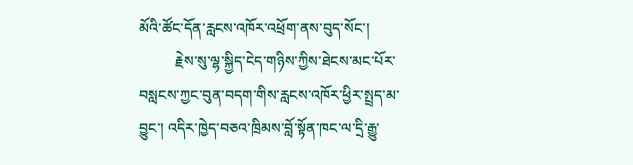མོའི་ཚོང་དོན་རླངས་འཁོར་འཕྲོག་ནས་བུད་སོང་།
          རྗེས་སུ་ལྷ་སྐྱིད་ངེད་གཉིས་ཀྱིས་ཐེངས་མང་པོར་བསླངས་ཀྱང་བུན་བདག་གིས་རླངས་འཁོར་ཕྱིར་སྤྲད་མ་བྱུང་། འདིར་ཁྱེད་བཅའ་ཁྲིམས་བློ་སྟོན་ཁང་ལ་དྲི་རྒྱུ་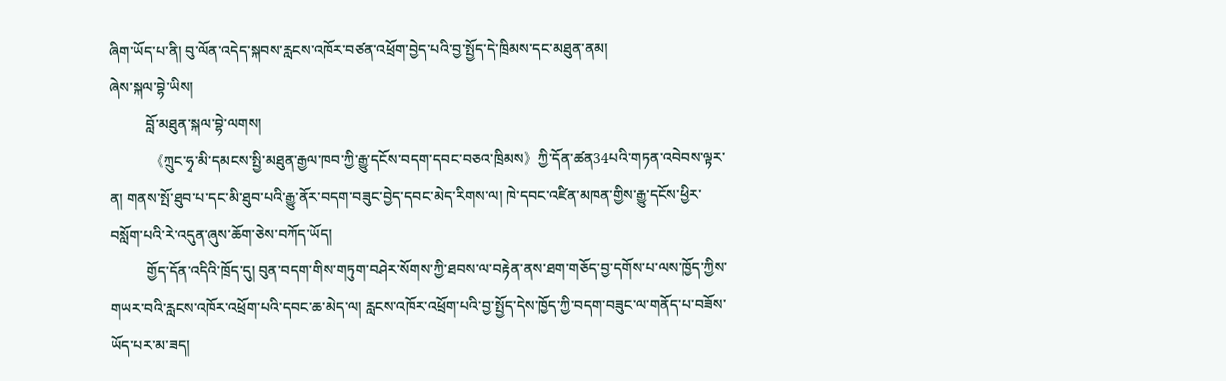ཞིག་ཡོད་པ་ནི། བུ་ལོན་འདེད་སྐབས་རླངས་འཁོར་བཙན་འཕྲོག་བྱེད་པའི་བྱ་སྤྱོད་དེ་ཁྲིམས་དང་མཐུན་ནམ།
ཞེས་སྐལ་བྷེ་ཡིས།
          བློ་མཐུན་སྐལ་བྷེ་ལགས།
          《ཀྲུང་ཧྭ་མི་དམངས་སྤྱི་མཐུན་རྒྱལ་ཁབ་ཀྱི་རྒྱུ་དངོས་བདག་དབང་བཅའ་ཁྲིམས》ཀྱི་དོན་ཚན34པའི་གཏན་འབེབས་ལྟར་ན། གནས་སྤོ་ཐུབ་པ་དང་མི་ཐུབ་པའི་རྒྱུ་ནོར་བདག་བཟུང་བྱེད་དབང་མེད་རིགས་ལ། ཁེ་དབང་འཛིན་མཁན་གྱིས་རྒྱུ་དངོས་ཕྱིར་བསློག་པའི་རེ་འདུན་ཞུས་ཆོག་ཅེས་བཀོད་ཡོད།
          གྱོད་དོན་འདིའི་ཁྲོད་དུ། བུན་བདག་གིས་གཏུག་བཤེར་སོགས་ཀྱི་ཐབས་ལ་བརྟེན་ནས་ཐག་གཅོད་བྱ་དགོས་པ་ལས་ཁྱོད་ཀྱིས་གཡར་བའི་རླངས་འཁོར་འཕྲོག་པའི་དབང་ཆ་མེད་ལ། རླངས་འཁོར་འཕྲོག་པའི་བྱ་སྤྱོད་དེས་ཁྱོད་ཀྱི་བདག་བཟུང་ལ་གནོད་པ་བཟོས་ཡོད་པར་མ་ཟད།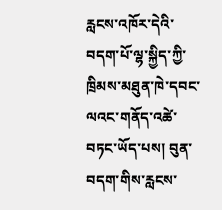རླངས་འཁོར་དེའི་བདག་པོ་ལྷ་སྐྱིད་ཀྱི་ཁྲིམས་མཐུན་ཁེ་དབང་ལའང་གནོད་འཚེ་བཏང་ཡོད་པས། བུན་བདག་གིས་རླངས་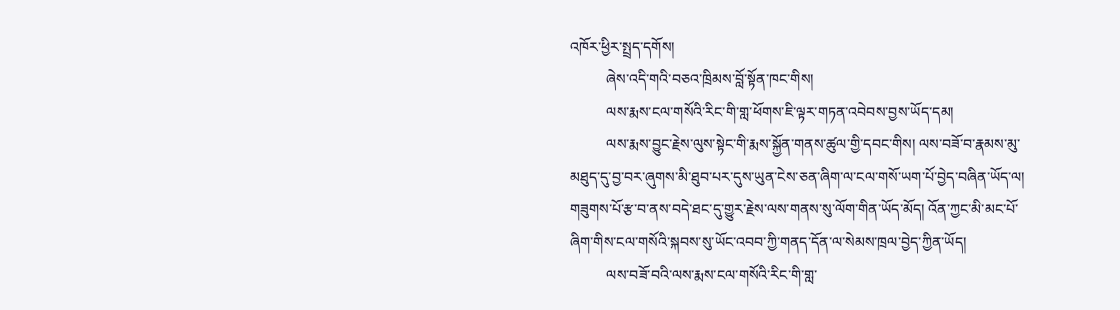འཁོར་ཕྱིར་སྤྲད་དགོས།
          ཞེས་འདི་གའི་བཅའ་ཁྲིམས་བློ་སྟོན་ཁང་གིས།
          ལས་རྨས་ངལ་གསོའི་རིང་གི་གླ་ཕོགས་ཇི་ལྟར་གཏན་འབེབས་བྱས་ཡོད་དམ།
          ལས་རྨས་བྱུང་རྗེས་ལུས་སྟེང་གི་རྨས་སྐྱོན་གནས་ཚུལ་གྱི་དབང་གིས། ལས་བཟོ་བ་རྣམས་མུ་མཐུད་དུ་བྱ་བར་ཞུགས་མི་ཐུབ་པར་དུས་ཡུན་ངེས་ཅན་ཞིག་ལ་ངལ་གསོ་ཡག་པོ་བྱེད་བཞིན་ཡོད་ལ། གཟུགས་པོ་རྩ་བ་ནས་བདེ་ཐང་དུ་གྱུར་རྗེས་ལས་གནས་སུ་ལོག་གིན་ཡོད་མོད། འོན་ཀྱང་མི་མང་པོ་ཞིག་གིས་ངལ་གསོའི་སྐབས་སུ་ཡོང་འབབ་ཀྱི་གནད་དོན་ལ་སེམས་ཁྲལ་བྱེད་ཀྱིན་ཡོད།
          ལས་བཟོ་བའི་ལས་རྨས་ངལ་གསོའི་རིང་གི་གླ་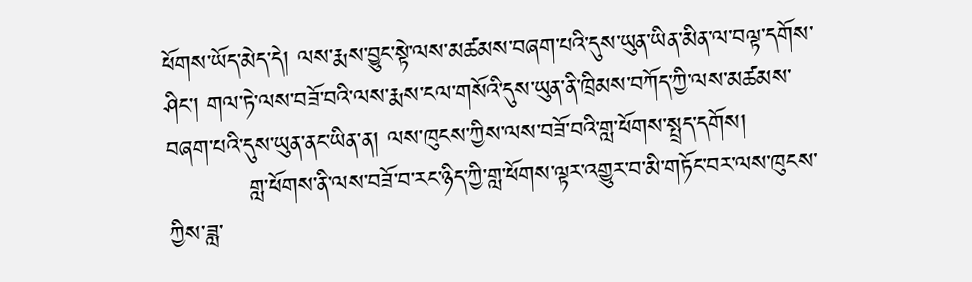ཕོགས་ཡོད་མེད་དེ། ལས་རྨས་བྱུང་སྟེ་ལས་མཚམས་བཞག་པའི་དུས་ཡུན་ཡིན་མིན་ལ་བལྟ་དགོས་ཤིང་། གལ་ཏེ་ལས་བཟོ་བའི་ལས་རྨས་ངལ་གསོའི་དུས་ཡུན་ནི་ཁྲིམས་བཀོད་ཀྱི་ལས་མཚམས་བཞག་པའི་དུས་ཡུན་ནང་ཡིན་ན། ལས་ཁུངས་ཀྱིས་ལས་བཟོ་བའི་གླ་ཕོགས་སྤྲད་དགོས།
          གླ་ཕོགས་ནི་ལས་བཟོ་བ་རང་ཉིད་ཀྱི་གླ་ཕོགས་ལྟར་འགྱུར་བ་མི་གཏོང་བར་ལས་ཁུངས་ཀྱིས་ཟླ་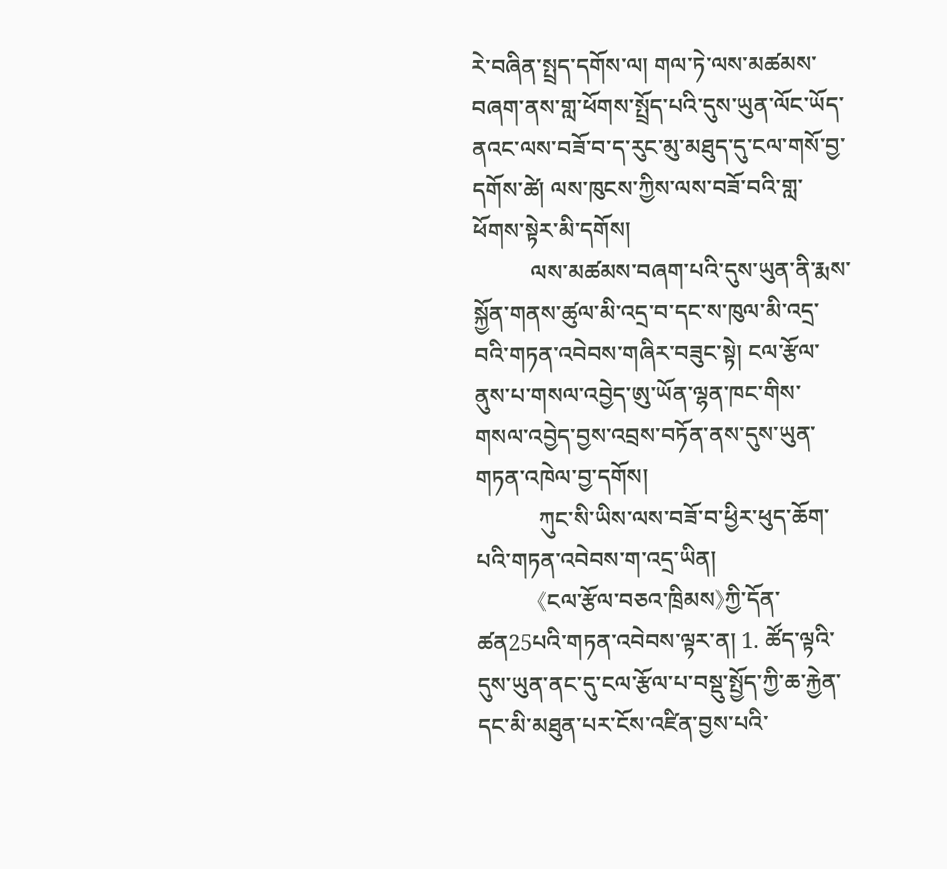རེ་བཞིན་སྤྲད་དགོས་ལ། གལ་ཏེ་ལས་མཚམས་བཞག་ནས་གླ་ཕོགས་སྤྲོད་པའི་དུས་ཡུན་ལོང་ཡོད་ནའང་ལས་བཟོ་བ་ད་རུང་མུ་མཐུད་དུ་ངལ་གསོ་བྱ་དགོས་ཚེ། ལས་ཁུངས་ཀྱིས་ལས་བཟོ་བའི་གླ་ཕོགས་སྟེར་མི་དགོས།
          ལས་མཚམས་བཞག་པའི་དུས་ཡུན་ནི་རྨས་སྐྱོན་གནས་ཚུལ་མི་འདྲ་བ་དང་ས་ཁུལ་མི་འདྲ་བའི་གཏན་འབེབས་གཞིར་བཟུང་སྟེ། ངལ་རྩོལ་ནུས་པ་གསལ་འབྱེད་ཨུ་ཡོན་ལྷན་ཁང་གིས་གསལ་འབྱེད་བྱས་འབྲས་བཏོན་ནས་དུས་ཡུན་གཏན་འཁེལ་བྱ་དགོས།
           ཀུང་སི་ཡིས་ལས་བཟོ་བ་ཕྱིར་ཕུད་ཆོག་པའི་གཏན་འབེབས་ག་འདྲ་ཡིན།
          《ངལ་རྩོལ་བཅའ་ཁྲིམས》ཀྱི་དོན་ཚན25པའི་གཏན་འབེབས་ལྟར་ན། 1. ཚོད་ལྟའི་དུས་ཡུན་ནང་དུ་ངལ་རྩོལ་པ་བསྡུ་སྤྱོད་ཀྱི་ཆ་རྐྱེན་དང་མི་མཐུན་པར་ངོས་འཛིན་བྱས་པའི་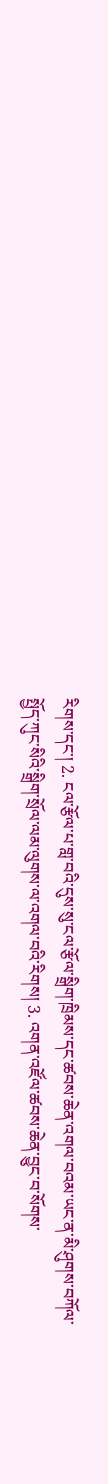རིགས་དང་། 2. ངལ་རྩོལ་པ་གླ་བའི་དུས་སུ་ངལ་རྩོལ་སྒྲིག་ཁྲིམས་དང་ཚབས་ཆེན་འགལ་བའམ་ཡང་ན་མི་ཤུགས་བཀོལ་སྤྱོད་ཀུང་སིའི་སྒྲིག་སྲོལ་ལམ་ལུགས་ལ་འགལ་བའི་རིགས། 3. འགན་འཛོལ་ཚབས་ཆེན་བྱུང་བ་སོགས་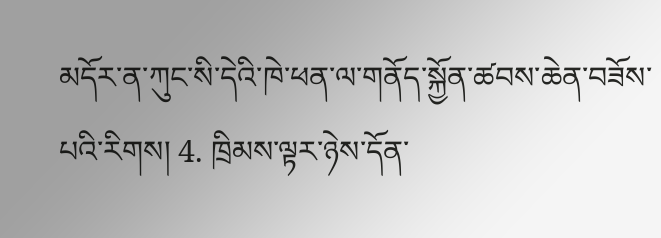མདོར་ན་ཀུང་སི་དེའི་ཁེ་ཕན་ལ་གནོད་སྐྱོན་ཚབས་ཆེན་བཟོས་པའི་རིགས། 4. ཁྲིམས་ལྟར་ཉེས་དོན་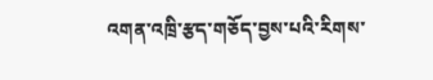འགན་འཁྲི་རྩད་གཅོད་བྱས་པའི་རིགས་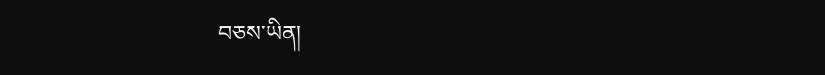བཅས་ཡིན།